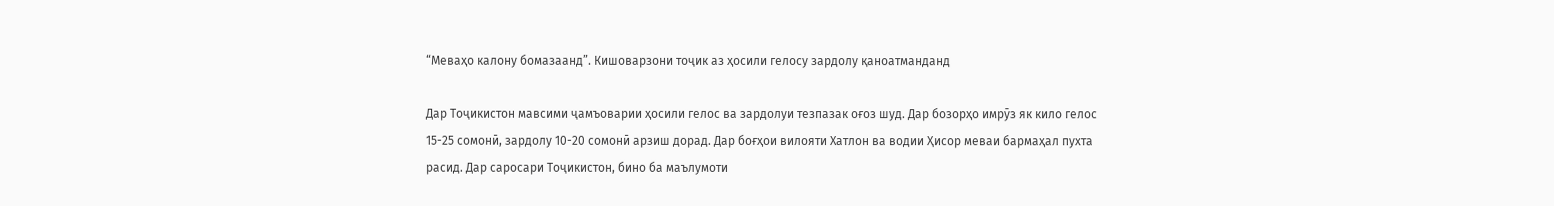“Меваҳо калону бомазаанд”. Кишоварзони тоҷик аз ҳосили гелосу зардолу қаноатманданд

Дар Тоҷикистон мавсими ҷамъоварии ҳосили гелос ва зардолуи тезпазак оғоз шуд. Дар бозорҳо имрӯз як кило гелос 15-25 сомонӣ, зардолу 10-20 сомонӣ арзиш дорад. Дар боғҳои вилояти Хатлон ва водии Ҳисор меваи бармаҳал пухта расид. Дар саросари Тоҷикистон, бино ба маълумоти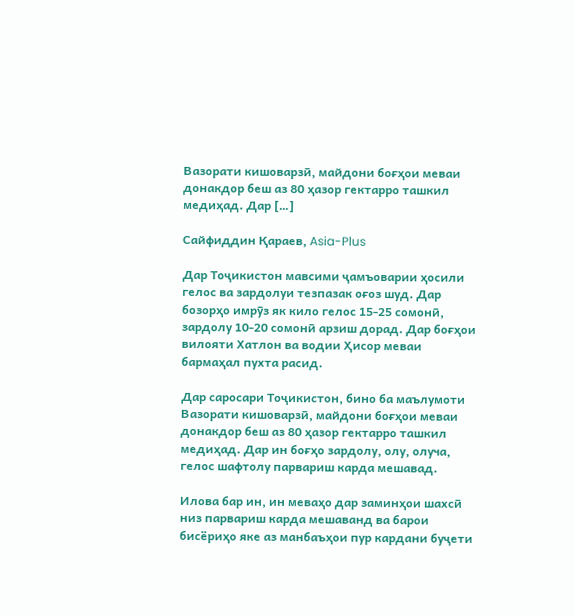Вазорати кишоварзӣ, майдони боғҳои меваи донакдор беш аз 80 ҳазор гектарро ташкил медиҳад. Дар […]

Сайфиддин Қараев, Asia-Plus

Дар Тоҷикистон мавсими ҷамъоварии ҳосили гелос ва зардолуи тезпазак оғоз шуд. Дар бозорҳо имрӯз як кило гелос 15-25 сомонӣ, зардолу 10-20 сомонӣ арзиш дорад. Дар боғҳои вилояти Хатлон ва водии Ҳисор меваи бармаҳал пухта расид.

Дар саросари Тоҷикистон, бино ба маълумоти Вазорати кишоварзӣ, майдони боғҳои меваи донакдор беш аз 80 ҳазор гектарро ташкил медиҳад. Дар ин боғҳо зардолу, олу, олуча, гелос шафтолу парвариш карда мешавад.

Илова бар ин, ин меваҳо дар заминҳои шахсӣ низ парвариш карда мешаванд ва барои бисёриҳо яке аз манбаъҳои пур кардани буҷети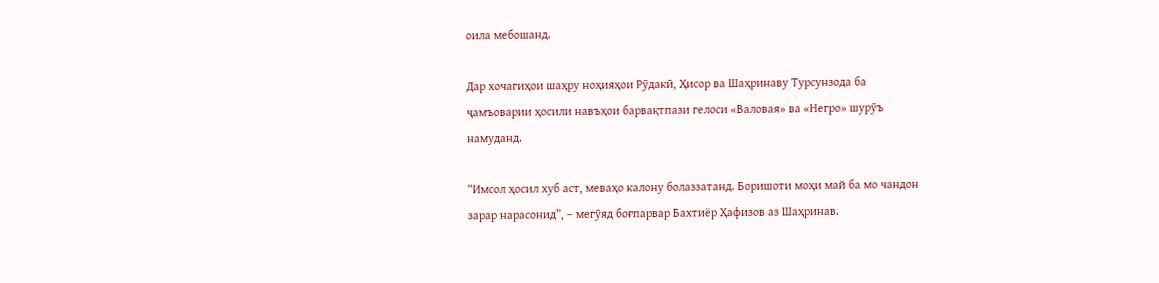оила мебошанд.

Дар хочагиҳои шаҳру ноҳияҳои Рӯдакӣ, Ҳисор ва Шаҳринаву Турсунзода ба ҷамъоварии ҳосили навъҳои барвақтпази гелоси «Валовая» ва «Негро» шурӯъ намуданд.

“Имсол ҳосил хуб аст, меваҳо калону болаззатанд. Боришоти моҳи май ба мо чандон зарар нарасонид”, – мегӯяд боғпарвар Бахтиёр Ҳафизов аз Шаҳринав.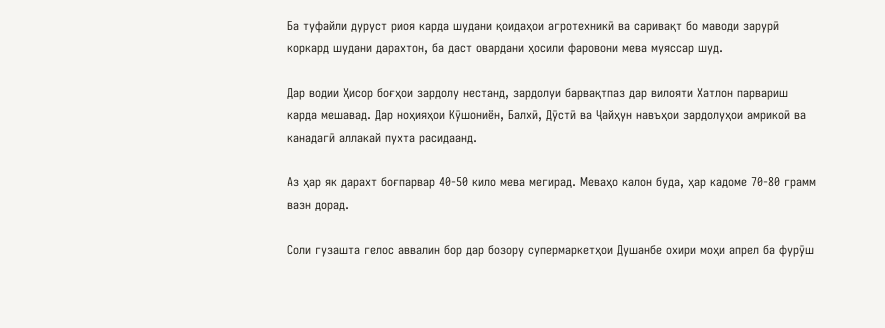Ба туфайли дуруст риоя карда шудани қоидаҳои агротехникӣ ва саривақт бо маводи зарурӣ коркард шудани дарахтон, ба даст овардани ҳосили фаровони мева муяссар шуд.

Дар водии Ҳисор боғҳои зардолу нестанд, зардолуи барвақтпаз дар вилояти Хатлон парвариш карда мешавад. Дар ноҳияҳои Кӯшониён, Балхӣ, Дӯстӣ ва Ҷайҳун навъҳои зардолуҳои амрикоӣ ва канадагӣ аллакай пухта расидаанд.

Аз ҳар як дарахт боғпарвар 40-50 кило мева мегирад. Меваҳо калон буда, ҳар кадоме 70-80 грамм вазн дорад.

Соли гузашта гелос аввалин бор дар бозору супермаркетҳои Душанбе охири моҳи апрел ба фурӯш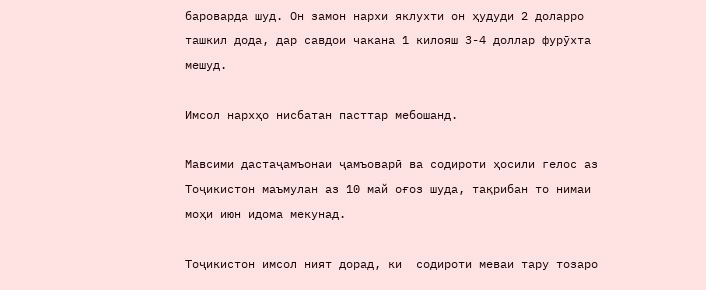бароварда шуд. Он замон нархи яклухти он ҳудуди 2 доларро ташкил дода, дар савдои чакана 1 килояш 3-4 доллар фурӯхта мешуд.

Имсол нархҳо нисбатан пасттар мебошанд.

Мавсими дастаҷамъонаи ҷамъоварӣ ва содироти ҳосили гелос аз Тоҷикистон маъмулан аз 10 май оғоз шуда, тақрибан то нимаи моҳи июн идома мекунад.

Тоҷикистон имсол ният дорад, ки  содироти меваи тару тозаро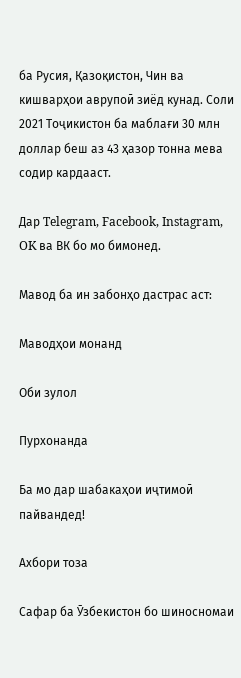ба Русия, Қазоқистон, Чин ва кишварҳои аврупоӣ зиёд кунад. Соли 2021 Тоҷикистон ба маблағи 30 млн доллар беш аз 43 ҳазор тонна мева содир кардааст.

Дар Telegram, Facebook, Instagram, OK ва ВК бо мо бимонед.

Мавод ба ин забонҳо дастрас аст:

Маводҳои монанд

Оби зулол

Пурхонанда

Ба мо дар шабакаҳои иҷтимоӣ пайвандед!

Ахбори тоза

Сафар ба Ӯзбекистон бо шиносномаи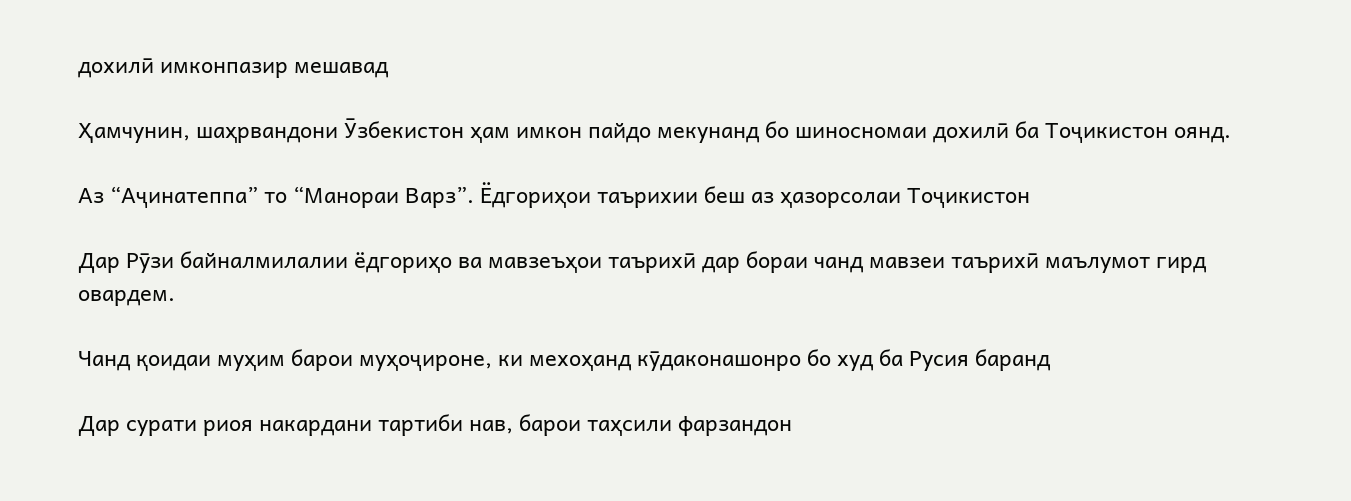дохилӣ имконпазир мешавад

Ҳамчунин, шаҳрвандони Ӯзбекистон ҳам имкон пайдо мекунанд бо шиносномаи дохилӣ ба Тоҷикистон оянд.

Аз “Аҷинатеппа” то “Манораи Варз”. Ёдгориҳои таърихии беш аз ҳазорсолаи Тоҷикистон

Дар Рӯзи байналмилалии ёдгориҳо ва мавзеъҳои таърихӣ дар бораи чанд мавзеи таърихӣ маълумот гирд овардем.

Чанд қоидаи муҳим барои муҳоҷироне, ки мехоҳанд кӯдаконашонро бо худ ба Русия баранд

Дар сурати риоя накардани тартиби нав, барои таҳсили фарзандон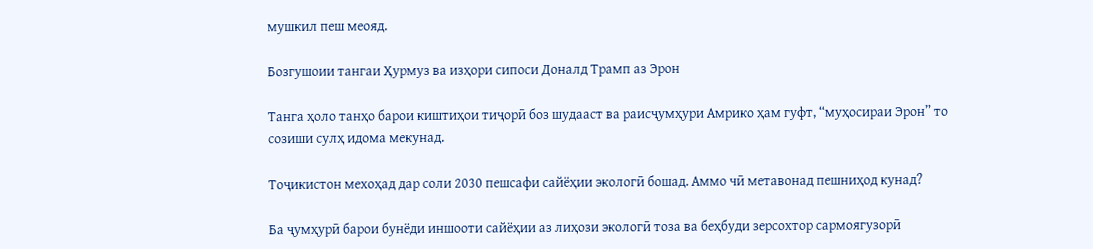мушкил пеш меояд.

Бозгушоии тангаи Ҳурмуз ва изҳори сипоси Доналд Трамп аз Эрон

Танга ҳоло танҳо барои киштиҳои тиҷорӣ боз шудааст ва раисҷумҳури Амрико ҳам гуфт, “муҳосираи Эрон” то созиши сулҳ идома мекунад.

Тоҷикистон мехоҳад дар соли 2030 пешсафи сайёҳии экологӣ бошад. Аммо чӣ метавонад пешниҳод кунад?

Ба ҷумҳурӣ барои бунёди иншооти сайёҳии аз лиҳози экологӣ тоза ва беҳбуди зерсохтор сармоягузорӣ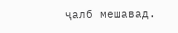ҷалб мешавад.